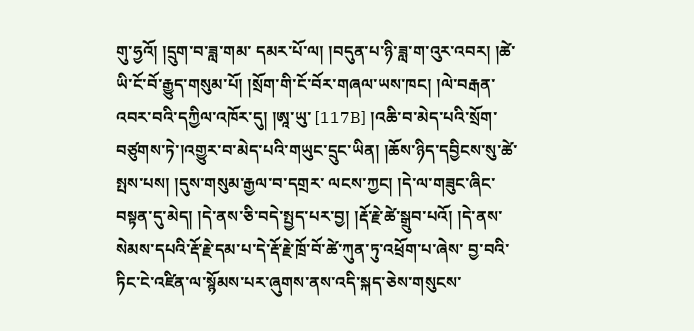གུ་ཧྱའོ། །དྲུག་བ་ཟླ་གམ་ དམར་པོ་ལ། །བདུན་པ་ཉི་ཟླ་ག་འུར་འབར། །ཚེ་ཡི་ངོ་བོ་རྒྱུད་གསུམ་པོ། །སྲོག་གི་ངོ་བོར་གཞལ་ཡས་ཁང། །ལེ་བརྒན་འབར་བའི་དཀྱིལ་འཁོར་དུ། །ཨཱ་ཡུ་ [117B] །འཆི་བ་མེད་པའི་སྲོག་བཙུགས་ཏེ་།འགྱུར་བ་མེད་པའི་གཡུང་དྲུང་ཡིན། །ཆོས་ཉིད་དབྱིངས་སུ་ཚེ་སྤས་པས། །དུས་གསུམ་རྒྱལ་བ་དགྲར་ ལངས་ཀྱང། །དེ་ལ་གཟུང་ཞིང་བསྟན་དུ་མེད། །དེ་ནས་ཅི་བདེ་སྤྱད་པར་བྱ། །རྡོ་རྗེ་ཚེ་སྒྲུབ་པའོ། །དེ་ནས་སེམས་དཔའི་རྡོ་རྗེ་དམ་པ་དེ་རྡོ་རྗེ་ཁྲོ་བོ་ཚེ་ཀུན་ཏུ་འཕྲོག་པ་ཞེས་ བྱ་བའི་ཏིང་ངེ་འཛིན་ལ་སྙོམས་པར་ཞུགས་ནས་འདི་སྐད་ཅེས་གསུངས་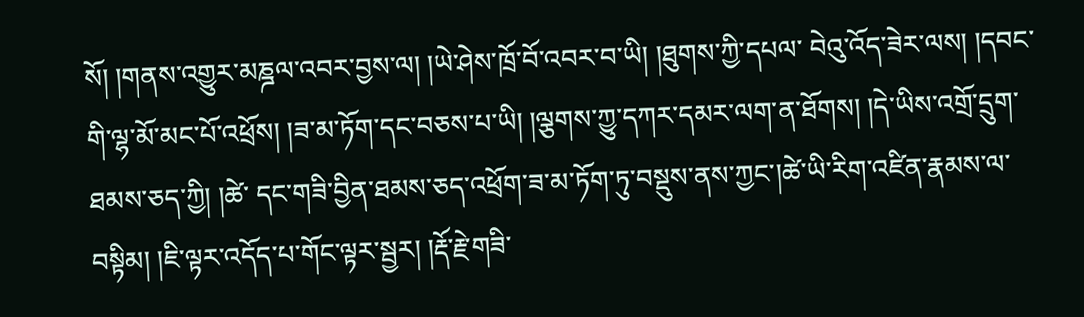སོ། །གནས་འགྱུར་མཎྜལ་འབར་བྱས་ལ། །ཡེ་ཤེས་ཁྲོ་བོ་འབར་བ་ཡི། །ཐུགས་ཀྱི་དཔལ་ བེའུ་འོད་ཟེར་ལས། །དབང་གི་ལྷ་མོ་མང་པོ་འཕྲོས། །ཟ་མ་ཏོག་དང་བཅས་པ་ཡི། །ལྕགས་ཀྱུ་དཀར་དམར་ལག་ན་ཐོགས། །དེ་ཡིས་འགྲོ་དྲུག་ཐམས་ཅད་ཀྱི། །ཚེ་ དང་གཟི་བྱིན་ཐམས་ཅད་འཕྲོག་ཟ་མ་ཏོག་ཏུ་བསྡུས་ནས་ཀྱང་།ཚེ་ཡི་རིག་འཛིན་རྣམས་ལ་བསྟིམ། །ཇི་ལྟར་འདོད་པ་གོང་ལྟར་སྦྱར། །རྡོ་རྗེ་གཟི་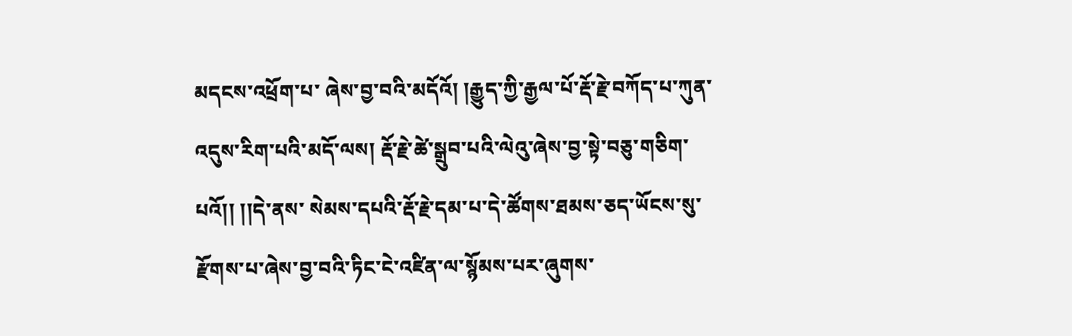མདངས་འཕྲོག་པ་ ཞེས་བྱ་བའི་མདོའོ། །རྒྱུད་ཀྱི་རྒྱལ་པོ་རྡོ་རྗེ་བཀོད་པ་ཀུན་འདུས་རིག་པའི་མདོ་ལས། རྡོ་རྗེ་ཚེ་སྒྲུབ་པའི་ལེའུ་ཞེས་བྱ་སྟེ་བཅུ་གཅིག་པའོ།། །།དེ་ནས་ སེམས་དཔའི་རྡོ་རྗེ་དམ་པ་དེ་ཚོགས་ཐམས་ཅད་ཡོངས་སུ་རྫོགས་པ་ཞེས་བྱ་བའི་ཏིང་ངེ་འཛིན་ལ་སྙོམས་པར་ཞུགས་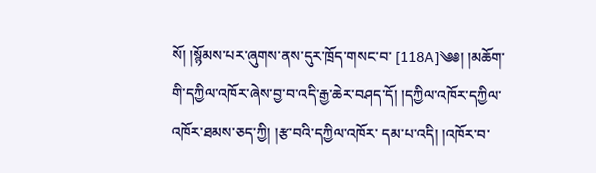སོ། །སྙོམས་པར་ཞུགས་ནས་དུར་ཁྲོད་གསང་བ་ [118A]༄༅། །མཆོག་གི་དཀྱིལ་འཁོར་ཞེས་བྱ་བ་འདི་རྒྱ་ཆེར་བཤད་དོ། །དཀྱིལ་འཁོར་དཀྱིལ་འཁོར་ཐམས་ཅད་ཀྱི། །རྩ་བའི་དཀྱིལ་འཁོར་ དམ་པ་འདི། །འཁོར་བ་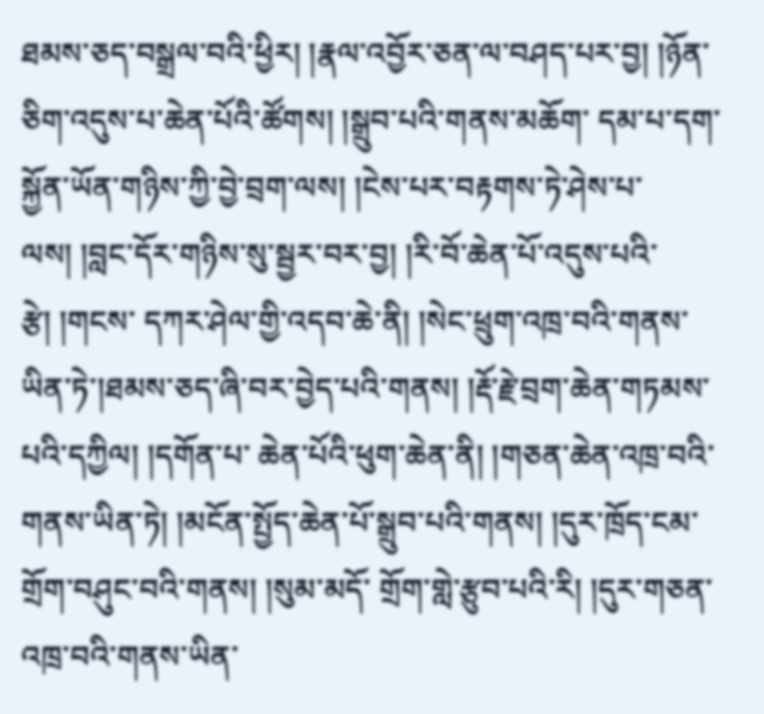ཐམས་ཅད་བསྒྲལ་བའི་ཕྱིར། །རྣལ་འབྱོར་ཅན་ལ་བཤད་པར་བྱ། །ཉོན་ཅིག་འདུས་པ་ཆེན་པོའི་ཚོགས། །སྒྲུབ་པའི་གནས་མཆོག་ དམ་པ་དག་སྐྱོན་ཡོན་གཉིས་ཀྱི་བྱེ་བྲག་ལས། །ངེས་པར་བརྟགས་ཏེ་ཤེས་པ་ལས། །བླང་དོར་གཉིས་སུ་སྦྱར་བར་བྱ། །རི་བོ་ཆེན་པོ་འདུས་པའི་རྩེ། །གངས་ དཀར་ཤེལ་གྱི་འདབ་ཆེ་ནི། །སེང་ཕྲུག་འཁྲ་བའི་གནས་ཡིན་ཏེ་།ཐམས་ཅད་ཞི་བར་བྱེད་པའི་གནས། །རྡོ་རྗེ་བྲག་ཆེན་གཏམས་པའི་དཀྱིལ། །དགོན་པ་ ཆེན་པོའི་ཕུག་ཆེན་ནི། །གཅན་ཆེན་འཁྲ་བའི་གནས་ཡིན་ཏེ། །མངོན་སྤྱོད་ཆེན་པོ་སྒྲུབ་པའི་གནས། །དུར་ཁྲོད་ངམ་གྲོག་བཤུང་བའི་གནས། །སུམ་མདོ་ གྲོག་གླེ་རྩུབ་པའི་རི། །དུར་གཅན་འཁྲ་བའི་གནས་ཡིན་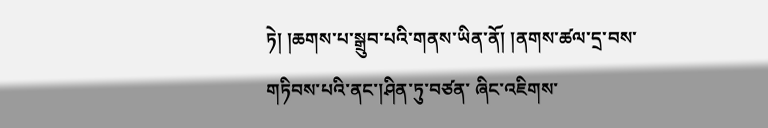ཏེ། །ཆགས་པ་སྒྲུབ་པའི་གནས་ཡིན་ནོ། །ནགས་ཚལ་དྲ་བས་གཏིབས་པའི་ནང་།ཤིན་ཏུ་བཙན་ ཞིང་འཇིགས་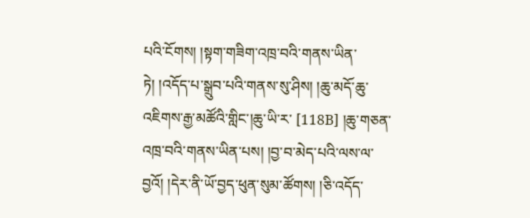པའི་ངོགས། །སྟག་གཟིག་འཁྲ་བའི་གནས་ཡིན་ཏེ། །འདོད་པ་སྒྲུབ་པའི་གནས་སུ་ཤིས། །ཆུ་མདོ་ཆུ་འཇིགས་རྒྱ་མཚོའི་གླིང་།ཆུ་ཡི་ར་ [118B] །ཆུ་གཅན་འཁྲ་བའི་གནས་ཡིན་པས། །བྱ་བ་མེད་པའི་ལས་ལ་བྱའོ། །དེར་ནི་ཡོ་བྱད་ཕུན་སུམ་ཚོགས། །ཅི་འདོད་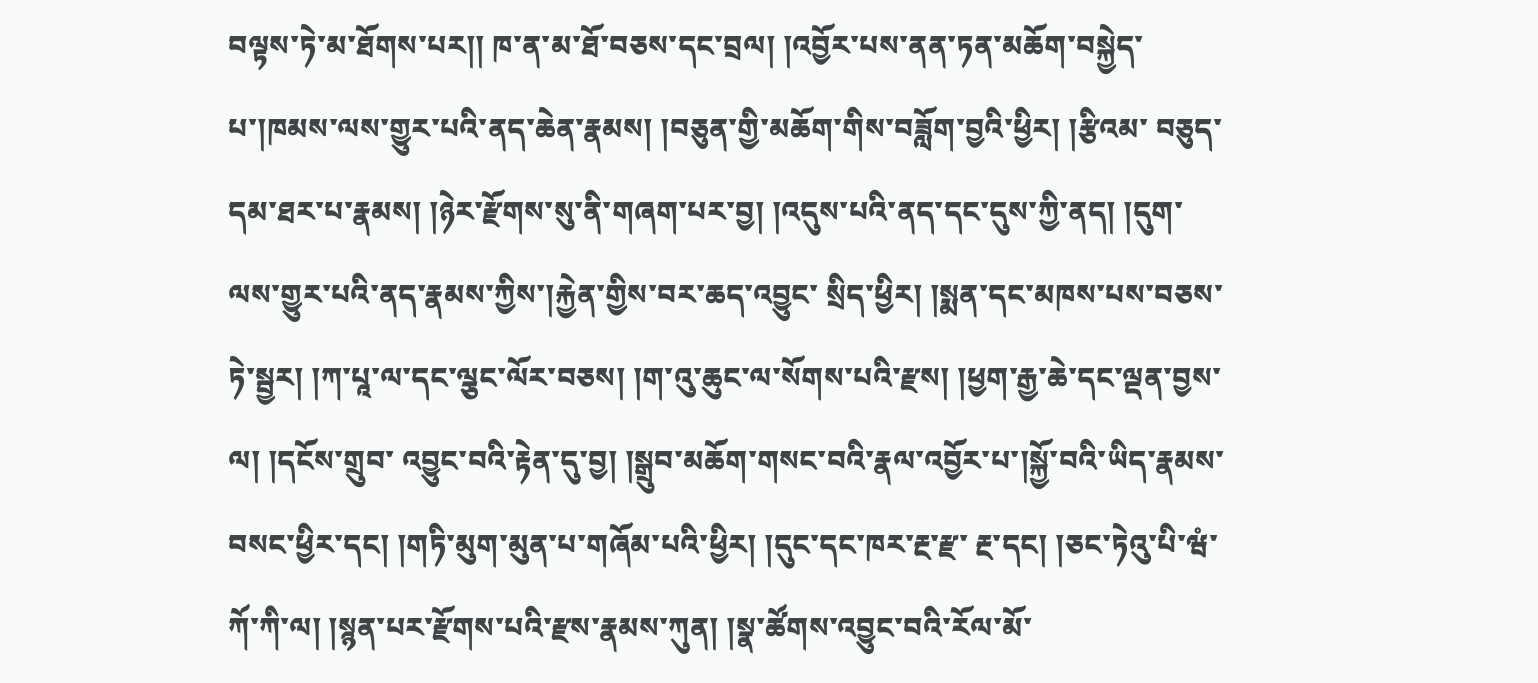བལྟས་ཏེ་མ་ཐོགས་པར།། ཁ་ན་མ་ཐོ་བཅས་དང་བྲལ། །འབྱོར་པས་ནན་ཏན་མཆོག་བསྐྱེད་པ་།ཁམས་ལས་གྱུར་པའི་ནད་ཆེན་རྣམས། །བཅུན་གྱི་མཆོག་གིས་བཟློག་བྱའི་ཕྱིར། །རྩིའམ་ བཅུད་དམ་ཐར་པ་རྣམས། །ཉེར་རྫོགས་སུ་ནི་གཞག་པར་བྱ། །འདུས་པའི་ནད་དང་དུས་ཀྱི་ནད། །དུག་ལས་གྱུར་པའི་ནད་རྣམས་ཀྱིས་།རྐྱེན་གྱིས་བར་ཆད་འབྱུང་ སྲིད་ཕྱིར། །སྨན་དང་མཁས་པས་བཅས་ཏེ་སྦྱར། །ཀ་པཱ་ལ་དང་ལྕང་ལོར་བཅས། །ག་འུ་ཆུང་ལ་སོགས་པའི་རྫས། །ཕྱག་རྒྱ་ཆེ་དང་ལྡན་བྱས་ལ། །དངོས་གྲུབ་ འབྱུང་བའི་རྟེན་དུ་བྱ། །སྒྲུབ་མཆོག་གསང་བའི་རྣལ་འབྱོར་པ་།སྐྱོ་བའི་ཡིད་རྣམས་བསང་ཕྱིར་དང། །གཏི་མུག་མུན་པ་གཞོམ་པའི་ཕྱིར། །དུང་དང་ཁར་རྔ་རྫ་ རྔ་དང། །ཅང་ཏེའུ་པི་ཝཾ་ཀོ་ཀི་ལ། །སྙན་པར་རྫོགས་པའི་རྫས་རྣམས་ཀུན། །སྣ་ཚོགས་འབྱུང་བའི་རོལ་མོ་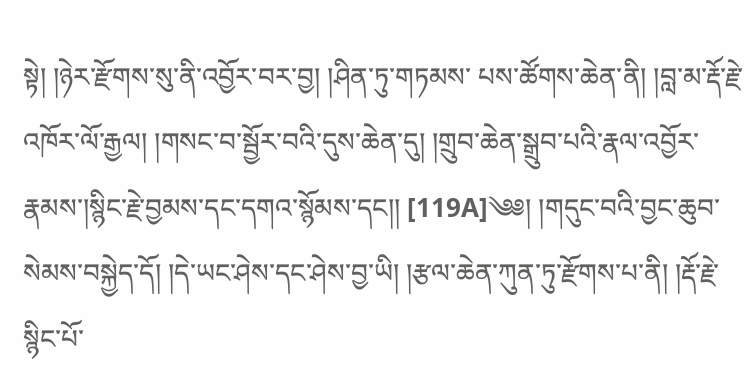སྟེ། །ཉེར་རྫོགས་སུ་ནི་འབྱོར་བར་བྱ། །ཤིན་ཏུ་གཏམས་ པས་ཚོགས་ཆེན་ནི། །བླ་མ་རྡོ་རྗེ་འཁོར་ལོ་རྒྱལ། །གསང་བ་སྦྱོར་བའི་དུས་ཆེན་དུ། །གྲུབ་ཆེན་སྒྲུབ་པའི་རྣལ་འབྱོར་རྣམས་།སྙིང་རྗེ་བྱམས་དང་དགའ་སྙོམས་དང།། [119A]༄༅། །གདུང་བའི་བྱང་ཆུབ་སེམས་བསྐྱེད་དོ། །དེ་ཡང་ཤེས་དང་ཤེས་བྱ་ཡི། །རྩལ་ཆེན་ཀུན་ཏུ་རྫོགས་པ་ནི། །རྡོ་རྗེ་སྙིང་པོ་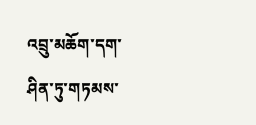འབྲུ་མཆོག་དག་ ཤིན་ཏུ་གཏམས་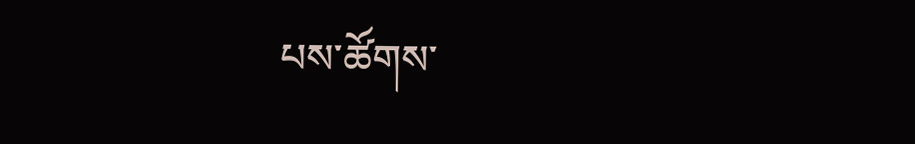པས་ཚོགས་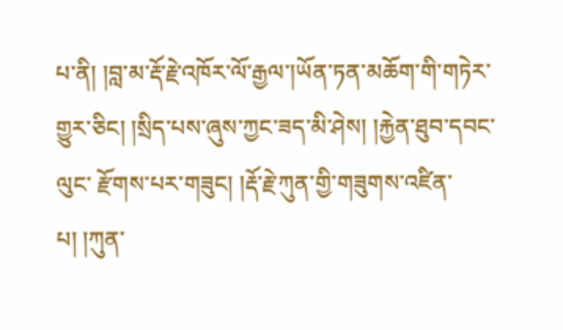པ་ནི། །བླ་མ་རྡོ་རྗེ་འཁོར་ལོ་རྒྱལ་།ཡོན་ཏན་མཆོག་གི་གཏེར་གྱུར་ཅིང། །སྲིད་པས་ཞུས་ཀྱང་ཟད་མི་ཤེས། །རྐྱེན་ཐུབ་དབང་ལུང་ རྫོགས་པར་གཟུང། །རྡོ་རྗེ་ཀུན་གྱི་གཟུགས་འཛིན་པ། །ཀུན་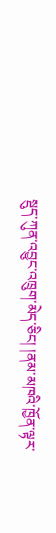སྡུད་ཀུན་འབྱུང་འཁྲུག་མེད་ཅིང། །ནམ་མཁའི་ཁྱོན་ལྟར་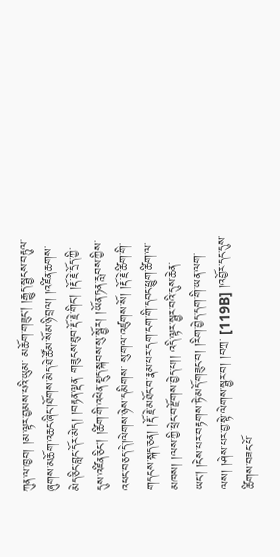ཀུན་ལ་ཁྱབ། །མ་ལྟར་བྱམས་པའི་ཡུམ་ མཆོག་གཟུང། །རྒྱུད་སྦྱངས་བརྟུལ་ཞུགས་མཆོག་འཆང་ཞིང་།ཐོགས་མེད་ཐེ་ཚོམ་སོམ་ཉི་བྲལ། །འཛིན་ཆགས་མེད་ཅིང་བླང་དོར་མེད། །བརྟན་ལྡན་ གཟུངས་ཐུབ་རྡོ་རྗེ་གིང། །རྡོ་རྗེ་དྲོད་ཀྱི་དུས་འཛིན་ཅིང། །ཚིག་གི་འཕེན་སྡུད་སྐབས་སུ་སྦྱོར། །ཡོན་ཏན་རླབས་ཀྱིས་འཕང་བཅད་དེ་།ལེགས་ཉེས་དམིགས་ སུ་གལ་འཛུགས་སོ། །རྡོ་རྗེ་ཚིག་གི་གདངས་སྐད་ཅན། །རྡོ་རྗེ་མཐོང་བ་རྣམ་པར་དག་ངག་གི་དབང་ཕྱུག་ཚིག་ལ་མཁས། །ལས་ཀྱི་ཕྲེང་བ་རྫོགས་བྱེད་པ།། འདི་ལྟར་སྦྱར་བའི་དུས་ཆེན་ཡང། །ངེས་པར་བརྟགས་ཏེ་མདོ་གཟུང་བ། །རིག་བྱེད་དག་གི་ཡན་ལག་ལས། །ཤེས་པར་བྱ་སྟེ་ལེགས་སྦྱར་བ། །བཀྲ་ [119B] །འབྱོར་དང་དུས་ཚིགས་བཟང་པོ་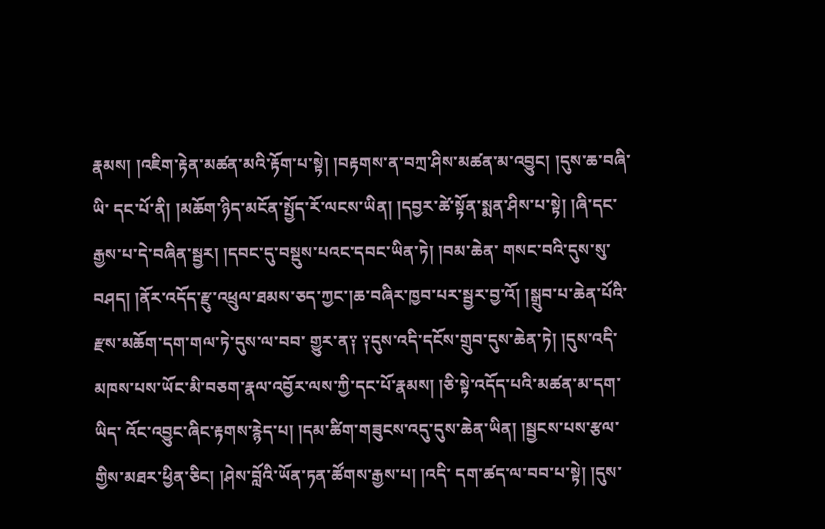རྣམས། །འཇིག་རྟེན་མཚན་མའི་རྟོག་པ་སྟེ། །བརྟགས་ན་བཀྲ་ཤིས་མཚན་མ་འབྱུང། །དུས་ཆ་བཞི་ཡི་ དང་པོ་ནི། །མཆོག་ཉིད་མངོན་སྤྱོད་རོ་ལངས་ཡིན། །དབྱར་ཚེ་སྟོན་སྨན་ཤིས་པ་སྟེ། །ཞི་དང་རྒྱས་པ་དེ་བཞིན་སྦྱར། །དབང་དུ་བསྡུས་པའང་དབང་ཡིན་ཏེ། །བམ་ཆེན་ གསང་བའི་དུས་སུ་བཤད། །ནོར་འདོད་རྫུ་འཕྲུལ་ཐམས་ཅད་ཀྱང་།ཆ་བཞིར་ཁྱབ་པར་སྦྱར་བྱ་འོ། །སྒྲུབ་པ་ཆེན་པོའི་རྫས་མཆོག་དག་གལ་ཏེ་དུས་ལ་བབ་ གྱུར་ན༑ ༑དུས་འདི་དངོས་གྲུབ་དུས་ཆེན་ཏེ། །དུས་འདི་མཁས་པས་ཡོང་མི་བཅག་རྣལ་འབྱོར་ལས་ཀྱི་དང་པོ་རྣམས། །ཅི་སྟེ་འདོད་པའི་མཚན་མ་དག་ཡིད་ འོང་འབྱུང་ཞིང་རྟགས་རྙེད་པ། །དམ་ཚིག་གཟུངས་འདུ་དུས་ཆེན་ཡིན། །སྦྱངས་པས་རྩལ་གྱིས་མཐར་ཕྱིན་ཅིང། །ཤེས་བློའི་ཡོན་ཏན་ཚོགས་རྒྱས་པ། །འདི་ དག་ཚད་ལ་བབ་པ་སྟེ། །དུས་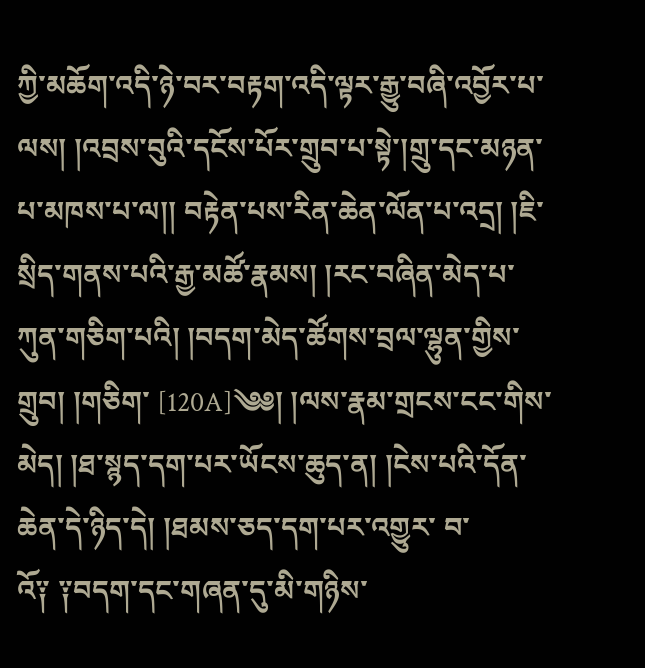ཀྱི་མཆོག་འདི་ཉེ་བར་བརྟག་འདི་ལྟར་རྒྱུ་བཞི་འབྱོར་པ་ལས། །འབྲས་བུའི་དངོས་པོར་གྲུབ་པ་སྟེ་།གྲུ་དང་མཉན་པ་མཁས་པ་ལ།། བརྟེན་པས་རིན་ཆེན་ལོན་པ་འདྲ། །ཇི་སྲིད་གནས་པའི་རྒྱ་མཚོ་རྣམས། །རང་བཞིན་མེད་པ་ཀུན་གཅིག་པའི། །བདག་མེད་ཚོགས་བྲལ་ལྷུན་གྱིས་གྲུབ། །གཅིག་ [120A]༄༅། །ལས་རྣམ་གྲངས་ངང་གིས་མེད། །ཐ་སྙད་དག་པར་ཡོངས་ཆུད་ན། །ངེས་པའི་དོན་ཆེན་དེ་ཉིད་དེ། །ཐམས་ཅད་དག་པར་འགྱུར་ བ་འོ༑ ༑བདག་དང་གཞན་དུ་མི་གཉིས་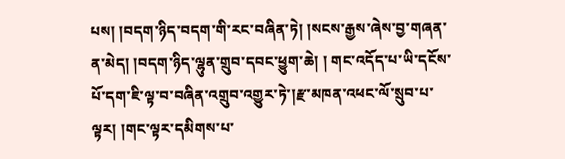པས། །བདག་ཉིད་བདག་གི་རང་བཞིན་ཏེ། །སངས་རྒྱས་ཞེས་བྱ་གཞན་ན་མེད། །བདག་ཉིད་ལྷུན་གྲུབ་དབང་ཕྱུག་ཆེ། ། གང་འདོད་པ་ཡི་དངོས་པོ་དག་ཇི་ལྟ་བ་བཞིན་འགྲུབ་འགྱུར་ཏེ་།རྫ་མཁན་འཕང་ལོ་སྲུབ་པ་ལྟར། །གང་ལྟར་དམིགས་པ་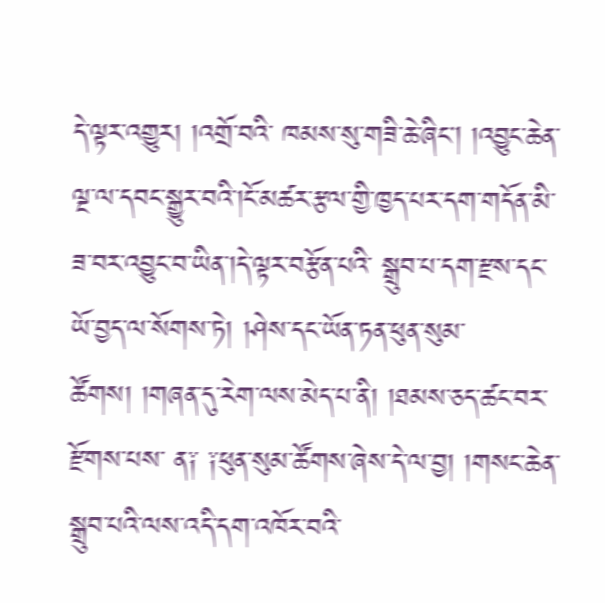དེ་ལྟར་འགྱུར། །འགྲོ་བའི་ ཁམས་སུ་གཟི་ཆེ་ཞིང། །འབྱུང་ཆེན་ལྔ་ལ་དབང་སྒྱུར་བའི་།ངོ་མཚར་རྩལ་གྱི་ཁྱད་པར་དག་གདོན་མི་ཟ་བར་འབྱུང་བ་ཡིན་།དེ་ལྟར་བརྩོན་པའི་ སྒྲུབ་པ་དག་རྫས་དང་ཡོ་བྱད་ལ་སོགས་ཏེ། །ཤེས་དང་ཡོན་ཏན་ཕུན་སུམ་ཚོགས། །གཞན་དུ་རེག་ལས་མེད་པ་ནི། །ཐམས་ཅད་ཚང་བར་རྫོགས་པས་ ན༑ ༑ཕུན་སུམ་ཚོགས་ཞེས་དེ་ལ་བྱ། །གསང་ཆེན་སྒྲུབ་པའི་ལས་འདི་དག་འཁོར་བའི་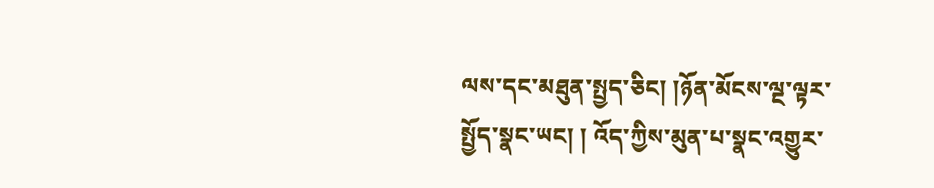ལས་དང་མཐུན་སྤྱད་ཅིང། །ཉོན་མོངས་ལྔ་ལྟར་སྤྱོད་སྣང་ཡང། ། འོད་ཀྱིས་མུན་པ་སྣང་འགྱུར་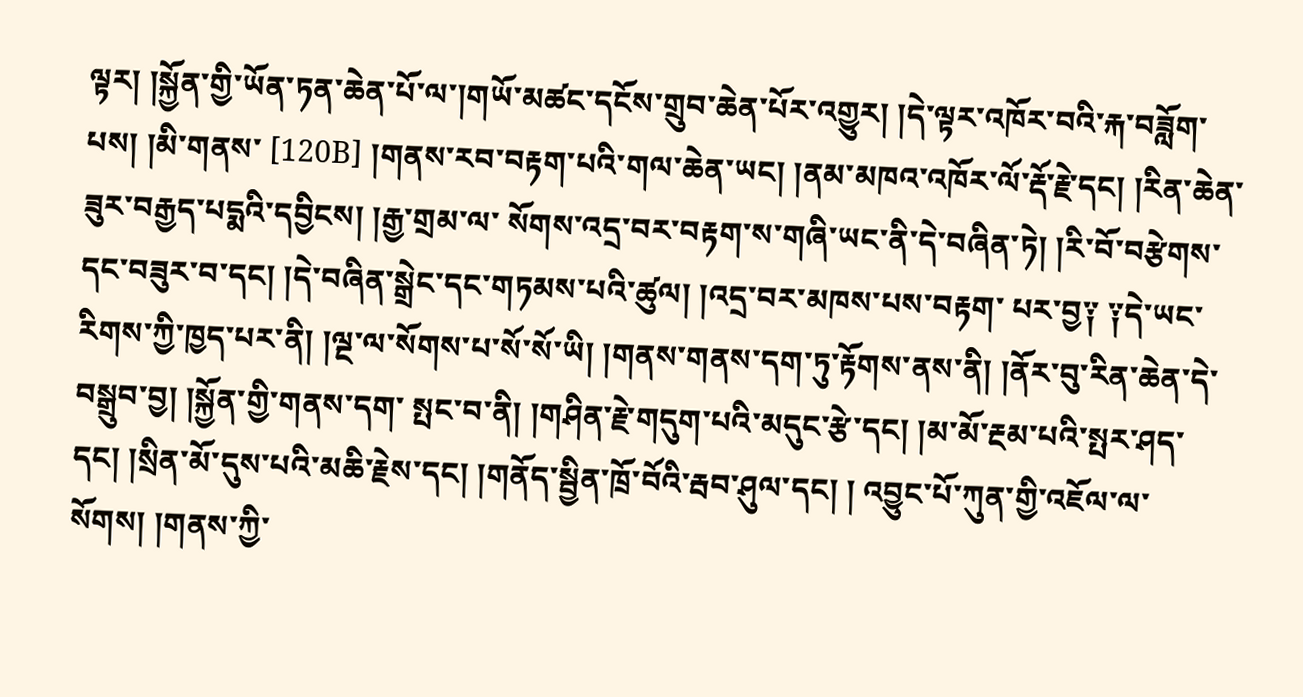ལྟར། །སྐྱོན་གྱི་ཡོན་ཏན་ཆེན་པོ་ལ་།གཡོ་མཚང་དངོས་གྲུབ་ཆེན་པོར་འགྱུར། །དེ་ལྟར་འཁོར་བའི་རྐ་བཟློག་པས། །མི་གནས་ [120B] །གནས་རབ་བརྟག་པའི་གལ་ཆེན་ཡང། །ནམ་མཁའ་འཁོར་ལོ་རྡོ་རྗེ་དང། །རིན་ཆེན་ཟུར་བརྒྱད་པདྨའི་དབྱིངས། །རྒྱ་གྲམ་ལ་ སོགས་འདྲ་བར་བརྟག་ས་གཞི་ཡང་ནི་དེ་བཞིན་ཏེ། །རི་བོ་བརྩེགས་དང་བཟུར་བ་དང། །དེ་བཞིན་སྒྲེང་དང་གཏམས་པའི་ཚུལ། །འདྲ་བར་མཁས་པས་བརྟག་ པར་བྱ༑ ༑དེ་ཡང་རིགས་ཀྱི་ཁྱད་པར་ནི། །ལྔ་ལ་སོགས་པ་སོ་སོ་ཡི། །གནས་གནས་དག་ཏུ་རྟོགས་ནས་ནི། །ནོར་བུ་རིན་ཆེན་དེ་བསྒྲུབ་བྱ། །སྐྱོན་གྱི་གནས་དག་ སྤང་བ་ནི། །གཤིན་རྗེ་གདུག་པའི་མདུང་རྩེ་དང། །མ་མོ་རྔམ་པའི་སྤར་ཤད་དང། །སྲིན་མོ་དུས་པའི་མཆི་རྗེས་དང། །གནོད་སྦྱིན་ཁྲོ་བོའི་རྦབ་ཤུལ་དང། ། འབྱུང་པོ་ཀུན་གྱི་འཇོལ་ལ་སོགས། །གནས་ཀྱི་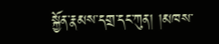སྐྱོན་རྣམས་དགྲ་དང་ཀུན། །མཁས་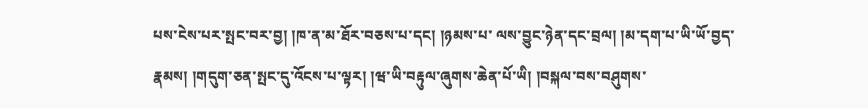པས་ངེས་པར་སྤང་བར་བྱ། །ཁ་ན་མ་ཐོར་བཅས་པ་དང། །ཉམས་པ་ ལས་བྱུང་ཉེན་དང་བྲལ། །མ་དག་པ་ཡི་ཡོ་བྱད་རྣམས། །གདུག་ཅན་སྤང་དུ་འོངས་པ་ལྟར། །ཝ་ཡི་བརྟུལ་ཞུགས་ཆེན་པོ་ཡི། །བསྐལ་བས་བཤུགས་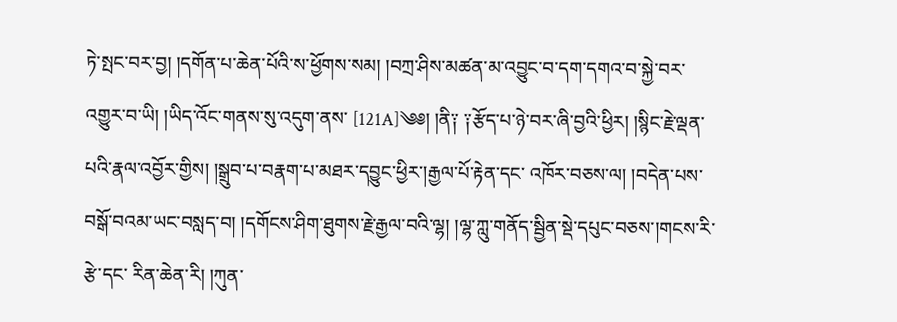ཏེ་སྤང་བར་བྱ། །དགོན་པ་ཆེན་པོའི་ས་ཕྱོགས་སམ། །བཀྲ་ཤིས་མཚན་མ་འབྱུང་བ་དག་དགའ་བ་སྐྱེ་བར་འགྱུར་བ་ཡི། །ཡིད་འོང་གནས་སུ་འདུག་ནས་ [121A]༄༅། །ནི༑ ༑རྩོད་པ་ཉེ་བར་ཞི་བྱའི་ཕྱིར། །སྙིང་རྗེ་ལྡན་པའི་རྣལ་འབྱོར་གྱིས། །སྒྲུབ་པ་བརྣག་པ་མཐར་དབྱུང་ཕྱིར་།རྒྱལ་པོ་རྟེན་དང་ འཁོར་བཅས་ལ། །བདེན་པས་བསྒོ་བའམ་ཡང་བསླད་བ། །དགོངས་ཤིག་ཐུགས་རྗེ་རྒྱལ་བའི་ལྷ། །ལྷ་ཀླུ་གནོད་སྦྱིན་སྡེ་དཔུང་བཅས་།གངས་རི་རྩེ་དང་ རིན་ཆེན་རི། །ཀུན་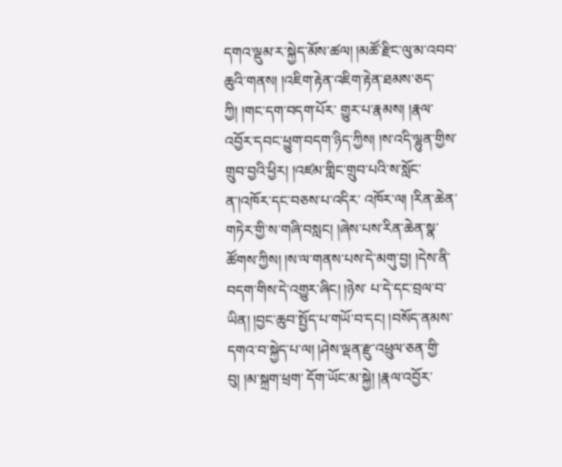དགའ་ལྡུམ་ར་སྐྱེད་མོས་ཚལ། །མཚོ་རྫིང་ལུ་མ་འབབ་ཆུའི་གནས། །འཇིག་རྟེན་འཇིག་རྟེན་ཐམས་ཅད་ཀྱི། །གང་དག་བདག་པོར་ གྱུར་པ་རྣམས། །རྣལ་འབྱོར་དབང་ཕྱུག་བདག་ཉིད་ཀྱིས། །ས་འདི་ལྷུན་གྱིས་གྲུབ་བྱའི་ཕྱིར། །འཛམ་གླིང་གྲུབ་པའི་ས་སློང་ན་།འཁོར་དང་བཅས་པ་འདིར་ འཁོར་ལ། །རིན་ཆེན་གཏེར་གྱི་ས་གཞི་བསླང། །ཞེས་པས་རིན་ཆེན་སྣ་ཚོགས་ཀྱིས། །ས་ལ་གནས་པས་དེ་མགུ་བྱ། །དེས་ནི་བདག་གིས་དེ་འགྱུར་ཞིང། །ཉེས་ པ་དེ་དང་བྲལ་བ་ཡིན། །བྱང་ཆུབ་སྤྱོད་པ་གཡོ་བ་དང། །བསོད་ནམས་དགའ་བ་སྐྱེད་པ་ལ། །ཤེས་ལྡན་རྫུ་འཕྲུལ་ཅན་གྱི་བུ། །མ་སྐྲག་ཕྲག་ དོག་ཡོང་མ་སྐྱེ། །རྣལ་འབྱོར་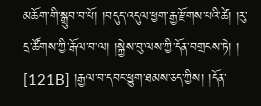མཆོག་གི་སྒྲུབ་བ་པོ། །བདུད་འདུལ་ཕྱག་རྒྱ་རྫོགས་པའི་ཚེ། །རུ་དྲ་ཚོགས་ཀྱི་རྒོལ་བ་ལ། །སྐྱེས་བུ་ལས་ཀྱི་དོན་བགྲངས་ཏེ། ། [121B] །རྒྱལ་བ་དབང་ཕྱུག་ཐམས་ཅད་ཀྱིས། །དོན་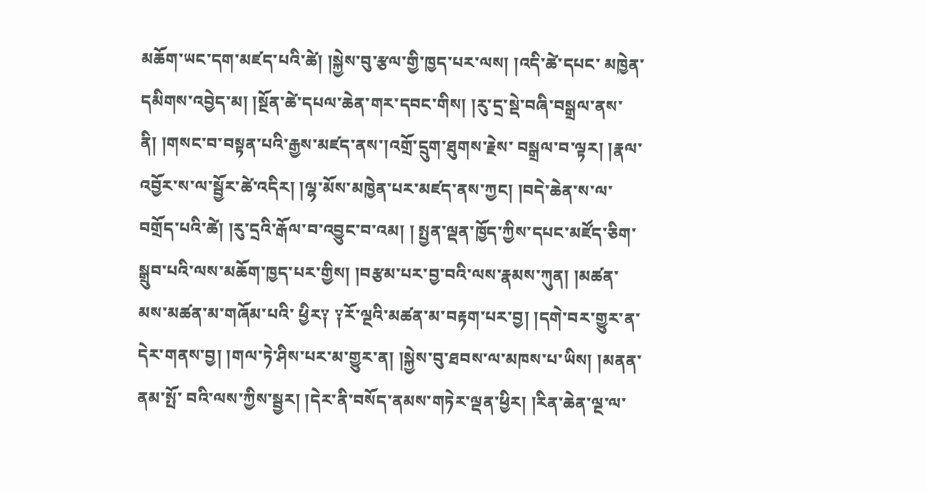མཆོག་ཡང་དག་མཛད་པའི་ཚེ། །སྐྱེས་བུ་རྩལ་གྱི་ཁྱད་པར་ལས། །འདི་ཚེ་དཔང་ མཁྱེན་དམིགས་འབྱེད་མ། །སྔོན་ཚེ་དཔལ་ཆེན་གར་དབང་གིས། །རུ་དྲ་སྡེ་བཞི་བསྒྲལ་ནས་ནི། །གསང་བ་བསྟན་པའི་རྒྱས་མཛད་ནས་།འགྲོ་དྲུག་ཐུགས་རྗེས་ བསྒྲལ་བ་ལྟར། །རྣལ་འབྱོར་ས་ལ་སྦྱོར་ཚེ་འདིར། །ལྷ་མོས་མཁྱེན་པར་མཛད་ནས་ཀྱང། །བདེ་ཆེན་ས་ལ་བགྲོད་པའི་ཚེ། །རུ་དྲའི་རྒོལ་བ་འབྱུང་བ་འམ། ། སྤྱན་ལྡན་ཁྱོད་ཀྱིས་དཔང་མཛོད་ཅིག་སྒྲུབ་པའི་ལས་མཆོག་ཁྱད་པར་གྱིས། །བརྩམ་པར་བྱ་བའི་ལས་རྣམས་ཀུན། །མཚན་མས་མཚན་མ་གཞོམ་པའི་ ཕྱིར༑ ༑རོ་ལྔའི་མཚན་མ་བརྟག་པར་བྱ། །དགེ་བར་གྱུར་ན་དེར་གནས་བྱ། །གལ་ཏེ་ཤིས་པར་མ་གྱུར་ན། །སྐྱེས་བུ་ཐབས་ལ་མཁས་པ་ཡིས། །མནན་ནམ་སྤོ་ བའི་ལས་ཀྱིས་སྦྱར། །དེར་ནི་བསོད་ནམས་གཏེར་ལྡན་ཕྱིར། །རིན་ཆེན་ལྔ་ལ་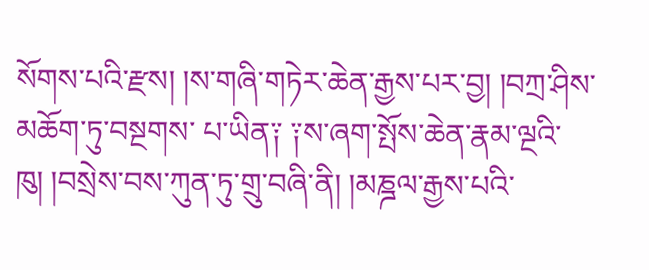སོགས་པའི་རྫས། །ས་གཞི་གཏེར་ཆེན་རྒྱས་པར་བྱ། །བཀྲ་ཤིས་མཆོག་ཏུ་བསྔགས་ པ་ཡིན༑ ༑ས་ཞག་སྤོས་ཆེན་རྣམ་ལྔའི་ཁུ། །བསྲེས་བས་ཀུན་ཏུ་གྲུ་བཞི་ནི། །མཎྜལ་རྒྱས་པའི་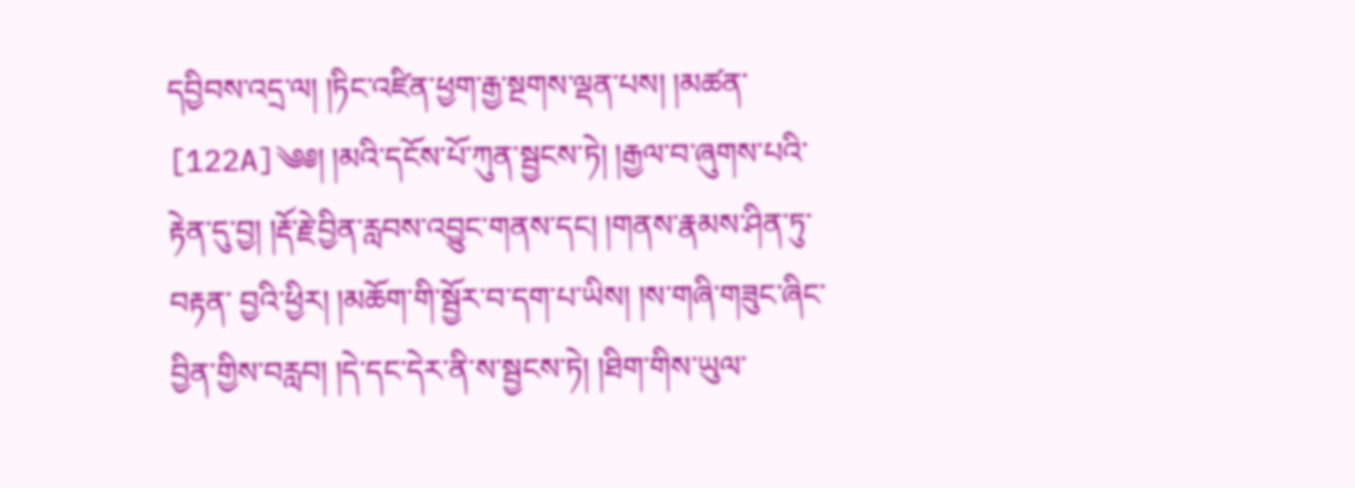དབྱིབས་འདྲ་ལ། །ཏིང་འཛིན་ཕྱག་རྒྱ་སྔགས་ལྡན་པས། །མཚན་ [122A]༄༅། །མའི་དངོས་པོ་ཀུན་སྦྱངས་ཏེ། །རྒྱལ་བ་ཞུགས་པའི་རྟེན་དུ་བྱ། །རྡོ་རྗེ་བྱིན་རླབས་འབྱུང་གནས་དང། །གནས་རྣམས་ཤིན་ཏུ་བརྟན་ བྱའི་ཕྱིར། །མཆོག་གི་སྦྱོར་བ་དག་པ་ཡིས། །ས་གཞི་གཟུང་ཞིང་བྱིན་གྱིས་བརླབ། །དེ་དང་དེར་ནི་ས་སྦྱངས་ཏེ། །ཐིག་གིས་ཡུལ་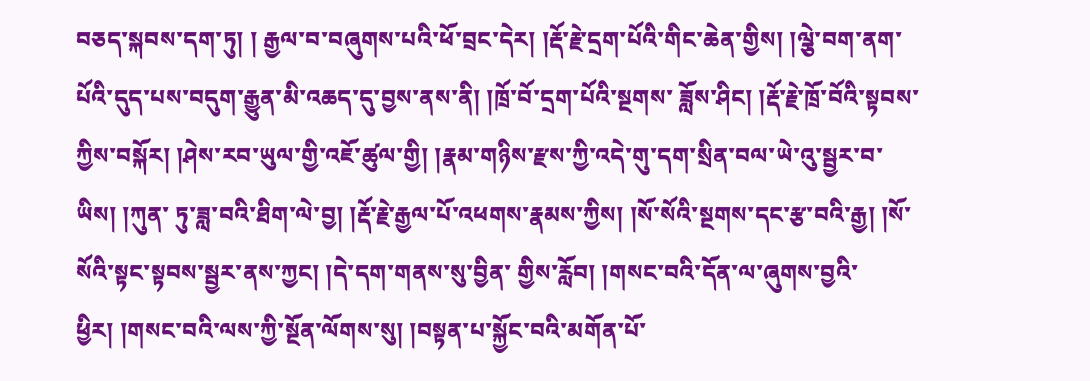བཅད་སྐབས་དག་ཏུ། ། རྒྱལ་བ་བཞུགས་པའི་ཕོ་བྲང་དེར། །རྡོ་རྗེ་དྲག་པོའི་གིང་ཆེན་གྱིས། །ལྕེ་བག་ནག་པོའི་དུད་པས་བདུག་རྒྱུན་མི་འཆད་དུ་བྱས་ནས་ནི། །ཁྲོ་བོ་དྲག་པོའི་སྔགས་ ཟློས་ཤིང། །རྡོ་རྗེ་ཁྲོ་བོའི་སྟབས་ཀྱིས་བསྐོར། །ཤེས་རབ་ཡུལ་གྱི་འཇོ་ཚུལ་གྱི། །རྣམ་གཉིས་རྫས་ཀྱི་འདེ་གུ་དག་སྲིན་བལ་ཡེ་འུ་སྦྱར་བ་ཡིས། །ཀུན་ ཏུ་ཟླ་བའི་ཐིག་ལེ་བྱ། །རྡོ་རྗེ་རྒྱལ་པོ་འཕགས་རྣམས་ཀྱིས། །སོ་སོའི་སྔགས་དང་རྩ་བའི་རྒྱ། །སོ་སོའི་སྟང་སྟབས་སྦྱར་ནས་ཀྱང། །དེ་དག་གནས་སུ་བྱིན་ གྱིས་རློབ། །གསང་བའི་དོན་ལ་ཞུགས་བྱའི་ཕྱིར། །གསང་བའི་ལས་ཀྱི་སྔོན་ལོགས་སུ། །བསྟན་པ་སྐྱོང་བའི་མགོན་པོ་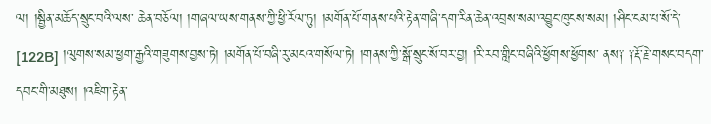ལ། །སྦྱིན་མཆོད་སྲུང་བའི་ལས་ ཆེན་བཅོལ། །གཞལ་ཡས་གནས་ཀྱི་ཕྱི་རོལ་ཏུ། །མགོན་པོ་གནས་པའི་རྟེན་གཞི་དག་རིན་ཆེན་འབྲས་སམ་འབྱུང་ཁུངས་སམ། །ཤིང་ངམ་པ་སོ་དེ་ [122B] །ལུགས་སམ་ཕྱག་རྒྱའི་གཟུགས་བྱས་ཏེ། །མགོན་པོ་བཞི་རུ་མངའ་གསོལ་ཏེ། །གནས་ཀྱི་སྒོ་སྲུང་སོ་བར་བྱ། །རི་རབ་གླིང་བཞིའི་ཕྱོགས་ཕྱོགས་ ནས༑ ༑རྡོ་རྗེ་གསང་བདག་དབང་གི་མཐུས། །འཇིག་རྟེན་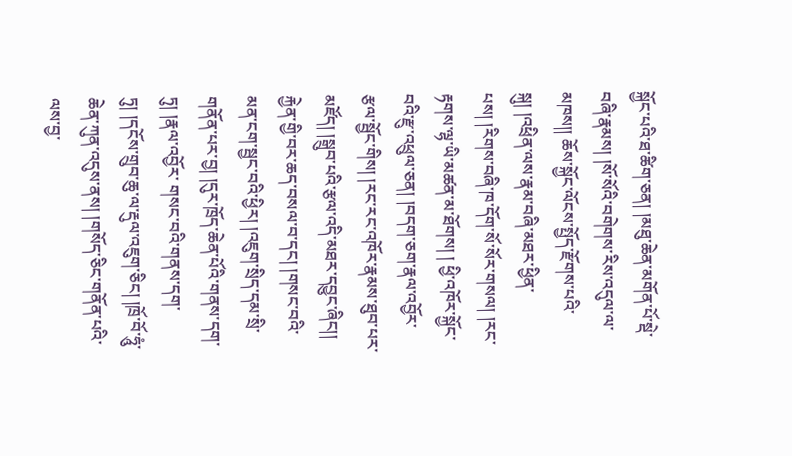སྐྱོང་པའི་ཐ་ཚིག་ཅན། །མཐུ་ཆེན་མགོན་པོ་སྡེ་བཞི་རྣམས། །སོ་སོའི་བགེགས་རིས་འདུལ་ལ་མཁས།། ཆོས་སྐྱོང་ལོངས་སྤྱོད་རྫོགས་པའི་སྐུ། །འཕྲིན་ལས་རྣམ་བཞི་མཐར་ཕྱིན་པས། །རིགས་བཞི་ཁ་དོག་སོ་སོར་གསལ། །རང་རྟགས་ལྷ་ཡི་མཚན་མ་ཐོགས། ། ཕྱི་འཁོར་སྐྱོང་བའི་རྫུ་འཕྲུལ་ཅན། །བདག་ཅག་རྣལ་འབྱོར་རྩལ་སྦྱོང་གིས། །རང་རང་འཁོར་རྣམས་ཐུབ་པར་མཛོད། །སྒྲུབ་པའི་རྩལ་འདི་མཐར་དབྱུང་ཞིང།། རྐྱེན་གྱི་བར་ཆད་བསལ་བ་དང། །གསང་བའི་མན་ངག་སྦྱང་བའི་ཕྱིར། །འཇུག་སྲིད་དམ་སྲི་གནོན་པར་བྱ། །དུར་ཁྲོད་ཆེན་པོའི་གནས་དག་ཏུ། །རྣལ་འབྱོར་ གསང་བའི་གནས་དག་ཏུ། །དངོས་གྲུབ་ཆུ་ལ་རྡུལ་འཇུག་ཅིང། །ཁྲོ་བོ་ཧཱུཾ་ཆེན་ཀུན་འདུས་ནས། །གསོད་ཅིང་གནོན་པའི་ལས་བྱ་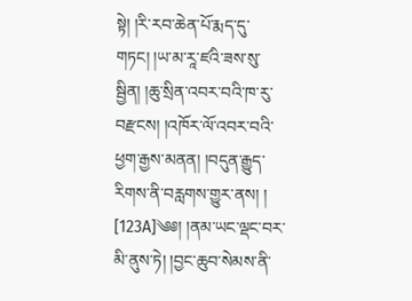སྟེ། །རི་རབ་ཆེན་པོ་རྨད་དུ་ གཏང། །ཡ་མ་རཱ་ཛའི་ཟས་སུ་སྦྱིན། །ཆུ་སྲིན་འབར་བའི་ཁ་རུ་བརྫངས། །འཁོར་ལོ་འབར་བའི་ཕྱག་རྒྱས་མནན། །བདུན་རྒྱུད་རིགས་ནི་བརླགས་གྱུར་ནས། ། [123A]༄༅། །ནམ་ཡང་ལྡང་བར་མི་ནུས་ཏེ། །བྱང་ཆུབ་སེམས་ནི་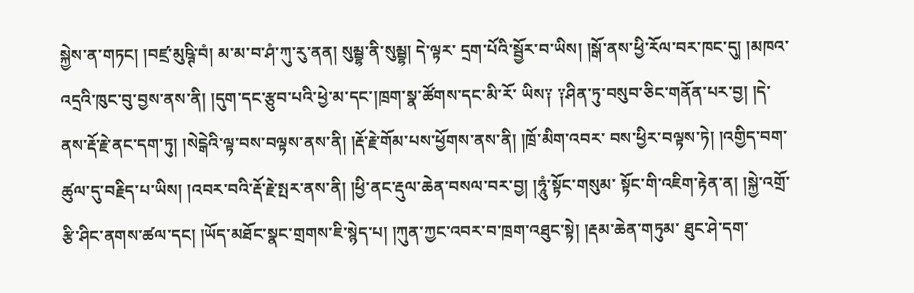སྐྱེས་ན་གཏང། །བཛྲ་མུཥྚི་བཾ། མ་མ་བ་ཤཾ་ཀུ་རུ་ནན། སུམྦྷ་ནི་སུམྦྷ། དེ་ལྟར་ དྲག་པོའི་སྦྱོར་བ་ཡིས། །སྒོ་ནས་ཕྱི་རོལ་བར་ཁང་དུ། །མཁའ་འདྲའི་ཁུང་བུ་བྱས་ནས་ནི། །དུག་དང་རྩུབ་པའི་ཕྱེ་མ་དང་།ཁྲག་སྣ་ཚོགས་དང་མི་རོ་ ཡིས༑ ༑ཤིན་ཏུ་བསུབ་ཅིང་གནོན་པར་བྱ། །དེ་ནས་རྡོ་རྗེ་ནང་དག་ཏུ། །སེངྒེའི་ལྟ་བས་བལྟས་ནས་ནི། །རྡོ་རྗེ་གོམ་པས་ཕྱོགས་ནས་ནི། །ཁྲོ་མིག་འབར་ བས་ཕྱིར་བལྟས་ཏེ། །འགྱིད་བག་ཚུལ་དུ་བརྗིད་པ་ཡིས། །འབར་བའི་རྡོ་རྗེ་སྤར་ནས་ནི། །ཕྱི་ནང་རྡུལ་ཆེན་བསལ་བར་བྱ། །ཧཱུཾ་སྟོང་གསུམ་ སྟོང་གི་འཇིག་རྟེན་ན། །སྐྱེ་འགྲོ་རྩི་ཤིང་ནགས་ཚལ་དང། །ཡོད་མཐོང་སྣང་གྲགས་ཇི་སྙེད་པ། །ཀུན་ཀྱང་འབར་བ་ཁྲག་འཐུང་སྟེ། །རྡམ་ཆེན་གཏུམ་ ཐུང་ཤེ་དག་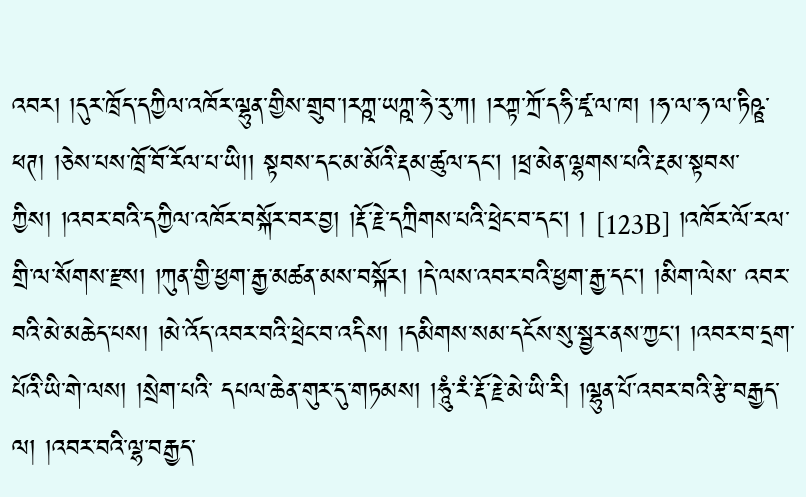འབར། །དུར་ཁྲོད་དཀྱིལ་འཁོར་ལྷུན་གྱིས་གྲུབ་།རཀྵ་ཡཀྵ་ཧེ་རུ་ཀ། །རཀྟ་ཀྲོ་དཧི་ཛྭ་ལ་ཁ། །ཧ་ལ་ཧ་ལ་ཏིཥྛ་ཕཊ། །ཅེས་པས་ཁྲོ་བོ་རོལ་པ་ཡི།། སྟབས་དང་མ་མོའི་རྡམ་ཚུལ་དང། །ཕྲ་མེན་ལྷགས་པའི་རྔམ་སྟབས་ཀྱིས། །འབར་བའི་དཀྱིལ་འཁོར་བསྐོར་བར་བྱ། །རྡོ་རྗེ་དཀྲིགས་པའི་ཕྲེང་བ་དང། ། [123B] །འཁོར་ལོ་རལ་གྲི་ལ་སོགས་རྫས། །ཀུན་གྱི་ཕྱག་རྒྱ་མཚན་མས་བསྐོར། །དེ་ལས་འབར་བའི་ཕྱག་རྒྱ་དང། །མིག་ལེས་ འབར་བའི་མེ་མཆེད་པས། །མེ་འོད་འབར་བའི་ཕྲེང་བ་འདིས། །དམིགས་སམ་དངོས་སུ་སྦྱར་ནས་ཀྱང། །འབར་བ་དྲག་པོའི་ཡི་གེ་ལས། །སྲེག་པའི་ དཔལ་ཆེན་གུར་དུ་གཏམས། །ཧཱུཾ་རཾ་རྡོ་རྗེ་མེ་ཡི་རི། །ལྷུན་པོ་འབར་བའི་རྩེ་བརྒྱད་ལ། །འབར་བའི་ལྷ་བརྒྱད་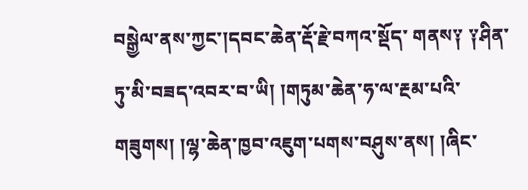བསྒྱེལ་ནས་ཀྱང་།དབང་ཆེན་རྡོ་རྗེ་བཀའ་སྡོད་ གནས༑ ༑ཤིན་ཏུ་མི་བཟད་འབར་བ་ཡི། །གཏུམ་ཆེན་ཧ་ལ་རྔམ་པའི་གཟུགས། །ལྷ་ཆེན་ཁྱབ་འཇུག་པགས་བཤུས་ནས། །ཞིང་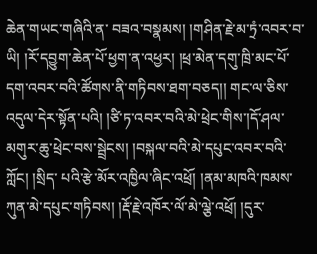ཆེན་གཡང་གཞིའི་ན་ བཟའ་བསྣམས། །གཤིན་རྗེ་མ་ཏྲཾ་འབར་བ་ཡི། །རོ་དབྱུག་ཆེན་པོ་ཕྱག་ན་འཕྱར། །ཕྲ་མེན་དགུ་ཁྲི་མང་པོ་དག་འབར་བའི་ཚོགས་ནི་གཏིབས་ཐག་བཅད།། གང་ལ་ཅིས་འདུལ་དེར་སྟོན་པའི། །ཙི་ཏ་འབར་བའི་མེ་ཕྲེང་གིས་།དོ་ཤལ་མགུར་ཆུ་ཕྲེང་བས་སྦྲེངས། །བསྐལ་བའི་མེ་དཔུང་འབར་བའི་ཀློང། །སྲིད་ པའི་རྩེ་མོར་འཁྱིལ་ཞིང་འཕྲོ། །ནམ་མཁའི་ཁམས་ཀུན་མེ་དཔུང་གཏིབས། །རྡོ་རྗེ་འཁོར་ལོ་མེ་ལྕེ་འཕྲོ། །དུར་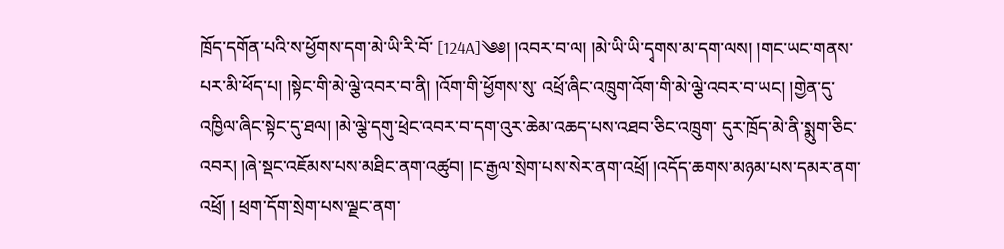ཁྲོད་དགོན་པའི་ས་ཕྱོགས་དག་མེ་ཡི་རི་བོ་ [124A]༄༅། །འབར་བ་ལ། །མེ་ཡི་ཡི་དྭགས་མ་དག་ལས། །གང་ཡང་གནས་པར་མི་ཕོད་པ། །སྟེང་གི་མེ་ལྕེ་འབར་བ་ནི། །འོག་གི་ཕྱོགས་སུ་ འཕྲོ་ཞིང་འཁྲུག་འོག་གི་མེ་ལྕེ་འབར་བ་ཡང། །གྱེན་དུ་འཁྱིལ་ཞིང་སྟེང་དུ་ཐལ། །མེ་ལྕེ་དགུ་ཕྲེང་འབར་བ་དག་འུར་ཆེམ་འཆད་པས་འཐབ་ཅིང་འཁྲུག་ དུར་ཁྲོད་མེ་ནི་སྨུག་ཅིང་འབར། །ཞེ་སྡང་འཇོམས་པས་མཐིང་ནག་འཚུབ། །ང་རྒྱལ་སྲེག་པས་སེར་ནག་འཕྲོ། །འདོད་ཆགས་མཉམ་པས་དམར་ནག་འཕྲོ། ། ཕྲག་དོག་སྲེག་པས་ལྗང་ནག་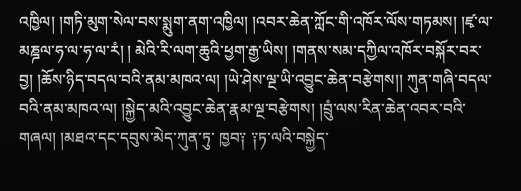འཁྱིལ། །གཏི་མུག་སེལ་བས་སྨུག་ནག་འཁྱིལ། །འབར་ཆེན་ཀློང་གི་འཁོར་ལོས་གཏམས། །ཛྭ་ལ་མཎྜལ་ཧ་ལ་ཧ་ལ་རཾ། ། མེའི་རི་ལག་ཆུའི་ཕྱག་རྒྱ་ཡིས། །གནས་སམ་དཀྱིལ་འཁོར་བསྐོར་བར་བྱ། །ཆོས་ཉིད་བདལ་བའི་ནམ་མཁའ་ལ། །ཡེ་ཤེས་ལྔ་ཡི་འབྱུང་ཆེན་བརྩེགས།། ཀུན་གཞི་བདལ་བའི་ནམ་མཁའ་ལ། །སྐྱེད་མའི་འབྱུང་ཆེན་རྣམ་ལྔ་བརྩེགས། །བྲུཾ་ལས་རིན་ཆེན་འབར་བའི་གཞལ། །མཐའ་དང་དབུས་མེད་ཀུན་ཏུ་ ཁྱབ༑ ༑ཏ་ལའི་བསྐྱེད་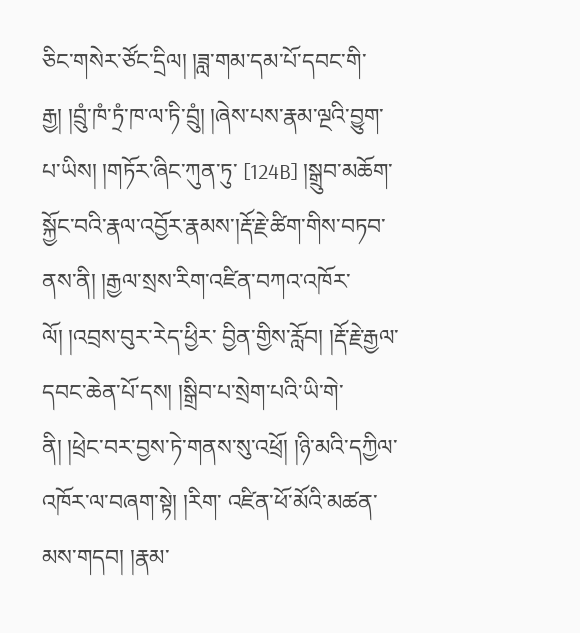ཅིང་གསེར་ཙོང་དྲིལ། །ཟླ་གམ་དམ་པོ་དབང་གི་རྒྱ། །བྲུཾ་ཁཾ་ཏྲཾ་ཁ་ལ་ཏི་བྲུཾ། །ཞེས་པས་རྣམ་ལྔའི་བྱུག་པ་ཡིས། །གཏོར་ཞིང་ཀུན་ཏུ་ [124B] །སྒྲུབ་མཆོག་སྐྱོང་བའི་རྣལ་འབྱོར་རྣམས་།རྡོ་རྗེ་ཚིག་གིས་བཏབ་ནས་ནི། །རྒྱལ་སྲས་རིག་འཛིན་བཀའ་འཁོར་ལོ། །འབྲས་བུར་རེད་ཕྱིར་ བྱིན་གྱིས་རློབ། །རྡོ་རྗེ་རྒྱལ་དབང་ཆེན་པོ་དས། །སྒྲིབ་པ་སྲེག་པའི་ཡི་གེ་ནི། །ཕྲེང་བར་བྱས་ཏེ་གནས་སུ་འཕྲོ། །ཉི་མའི་དཀྱིལ་འཁོར་ལ་བཞག་སྟེ། །རིག་ འཛིན་ཕོ་མོའི་མཚན་མས་གདབ། །རྣམ་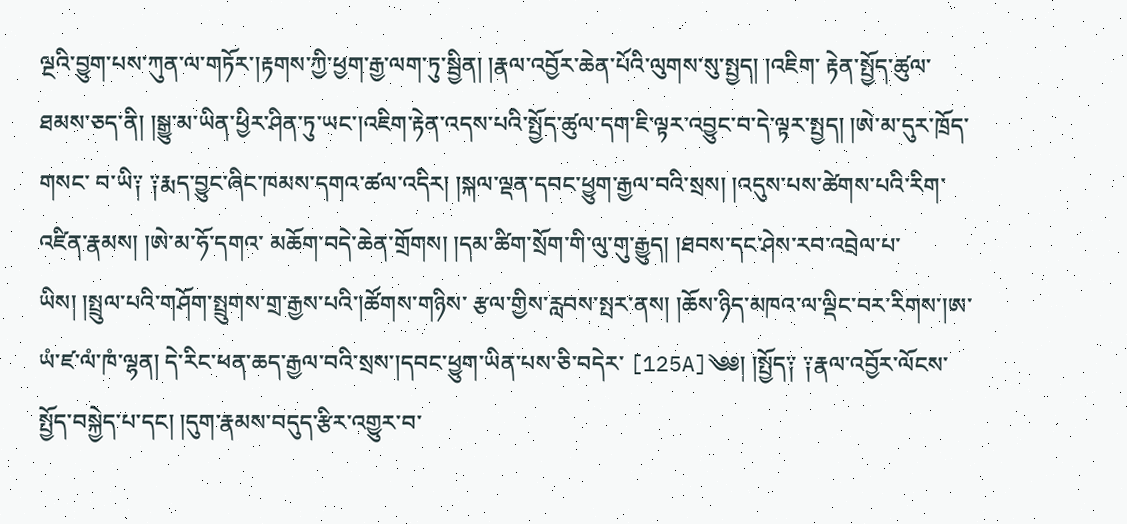ལྔའི་བྱུག་པས་ཀུན་ལ་གཏོར་།རྟགས་ཀྱི་ཕྱག་རྒྱ་ལག་ཏུ་སྦྱིན། །རྣལ་འབྱོར་ཆེན་པོའི་ལུགས་སུ་སྤྱད། །འཇིག་ རྟེན་སྤྱོད་ཚུལ་ཐམས་ཅད་ནི། །སྒྱུ་མ་ཡིན་ཕྱིར་ཤིན་ཏུ་ཡང་།འཇིག་རྟེན་འདས་པའི་སྤྱོད་ཚུལ་དག་ཇི་ལྟར་འབྱུང་བ་དེ་ལྟར་སྤྱད། །ཨེ་མ་དུར་ཁྲོད་གསང་ བ་ཡི༑ ༑རྨད་བྱུང་ཞིང་ཁམས་དགའ་ཚལ་འདིར། །སྐལ་ལྡན་དབང་ཕྱུག་རྒྱལ་བའི་སྲས། །འདུས་པས་ཚེགས་པའི་རིག་འཛིན་རྣམས། །ཨེ་མ་ཧོ་དགའ་ མཆོག་བདེ་ཆེན་གྲོགས། །དམ་ཚིག་སྲོག་གི་ལུ་གུ་རྒྱུད། །ཐབས་དང་ཤེས་རབ་འབྲེལ་པ་ཡིས། །སྤྲུལ་པའི་གཤོག་སྤྲུགས་གྲ་རྒྱས་པའི་།ཚོགས་གཉིས་ རྩལ་གྱིས་རླབས་སྤར་ནས། །ཆོས་ཉིད་མཁའ་ལ་ལྡིང་བར་རིགས་།ཨ་ཡཾ་ཛ་ལཾ་ཁཾ་ལྷན། དེ་རིང་ཕན་ཆད་རྒྱལ་བའི་སྲས་།དབང་ཕྱུག་ཡིན་པས་ཅི་བདེར་ [125A]༄༅། །སྤྱོད༑ ༑རྣལ་འབྱོར་ལོངས་སྤྱོད་བསྐྱེད་པ་དང། །དུག་རྣམས་བདུད་རྩིར་འགྱུར་བ་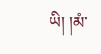ཡི། །མཾ་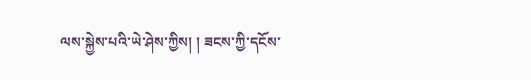ལས་སྐྱེས་པའི་ཡེ་ཤེས་ཀྱིས། ། ཟངས་ཀྱི་དངོས་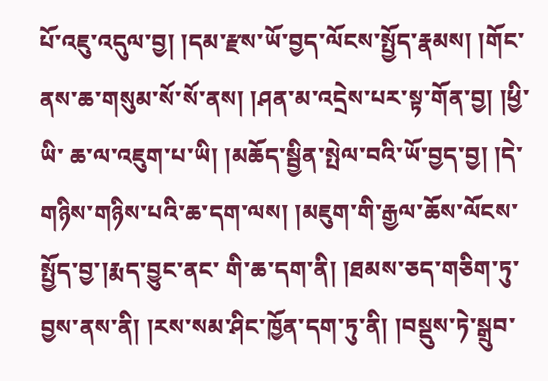པོ་འཇུ་འདུལ་བྱ། །དམ་རྫས་ཡོ་བྱད་ལོངས་སྤྱོད་རྣམས། །གོང་ནས་ཆ་གསུམ་སོ་སོ་ནས། །ཤན་མ་འདྲེས་པར་སྟ་གོན་བྱ། །ཕྱི་ཡི་ ཆ་ལ་འཇུག་པ་ཡི། །མཆོད་སྦྱིན་སྤེལ་བའི་ཡོ་བྱད་བྱ། །དེ་གཉིས་གཉིས་པའི་ཆ་དག་ལས། །མཇུག་གི་རྒྱལ་ཆོས་ལོངས་སྤྱོད་བྱ་།རྨད་བྱུང་ནང་ གི་ཆ་དག་ནི། །ཐམས་ཅད་གཅིག་ཏུ་བྱས་ནས་ནི། །རས་སམ་ཤིང་ཁྱོན་དག་ཏུ་ནི། །བསྡུས་ཏེ་སྒྲུབ་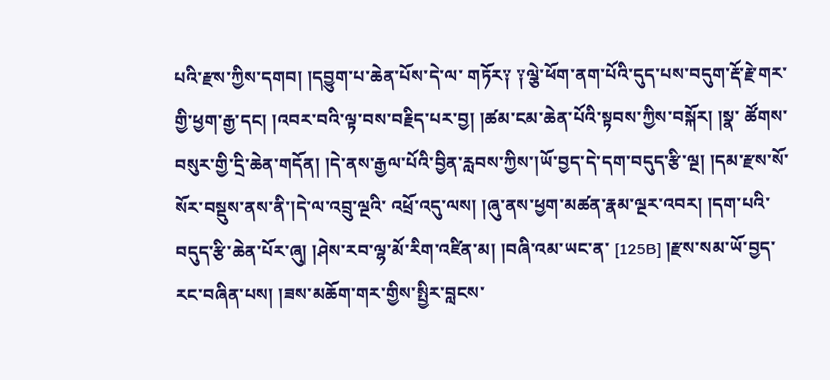པའི་རྫས་ཀྱིས་དགབ། །དབྱུག་པ་ཆེན་པོས་དེ་ལ་ གཏོར༑ ༑ལྕེ་ཕོག་ནག་པོའི་དུད་པས་བདུག་རྡོ་རྗེ་གར་གྱི་ཕྱག་རྒྱ་དང། །འབར་བའི་ལྟ་བས་བརྗིད་པར་བྱ། །ཚམ་ངམ་ཆེན་པོའི་སྟབས་ཀྱིས་བསྐོར། །སྣ་ ཚོགས་བསུར་གྱི་དྲི་ཆེན་གདོན། །དེ་ནས་རྒྱལ་པོའི་བྱིན་རླབས་ཀྱིས་།ཡོ་བྱད་དེ་དག་བདུད་རྩི་ལྔ། །དམ་རྫས་སོ་སོར་བསྡུས་ནས་ནི་།དེ་ལ་འབྲུ་ལྔའི་ འཕྲོ་འདུ་ལས། །ཞུ་ནས་ཕྱག་མཚན་རྣམ་ལྔར་འབར། །དག་པའི་བདུད་རྩི་ཆེན་པོར་ཞུ། །ཤེས་རབ་ལྷ་མོ་རིག་འཛིན་མ། །བཞི་འམ་ཡང་ན་ [125B] །རྫས་སམ་ཡོ་བྱད་རང་བཞིན་པས། །ཟས་མཆོག་གར་གྱིས་སྤྱིར་བླངས་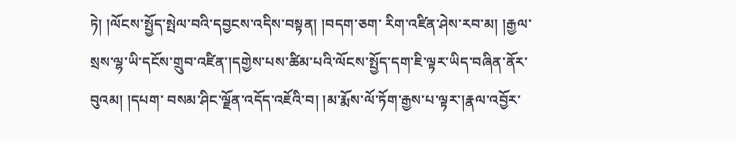ཏེ། །ལོངས་སྤྱོད་སྤེལ་བའི་དབྱངས་འདིས་བསྟན། །བདག་ཅག་ རིག་འཛིན་ཤེས་རབ་མ། །རྒྱལ་སྲས་ལྷ་ཡི་དངོས་གྲུབ་འཛིན་།དགྱེས་པས་ཚིམ་པའི་ལོངས་སྤྱོད་དག་ཇི་ལྟར་ཡིད་བཞིན་ནོར་བུའམ། །དཔག་ བསམ་ཤིང་ལྗོན་འདོད་འཇོའི་བ། །མ་རྨོས་ལོ་ཏོག་རྒྱས་པ་ལྟར་།རྣལ་འབྱོར་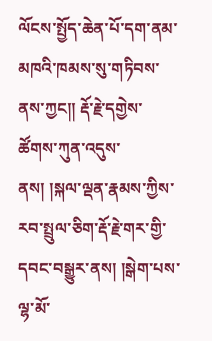ལོངས་སྤྱོད་ཆེན་པོ་དག་ནམ་མཁའི་ཁམས་སུ་གཏིབས་ནས་ཀྱང།། རྡོ་རྗེ་དགྱེས་ཚོགས་ཀུན་འདུས་ནས། །སྐལ་ལྡན་རྣམས་ཀྱིས་རབ་སྤྲུལ་ཅིག་རྡོ་རྗེ་གར་གྱི་དབང་བསྒྱུར་ནས། །སྒེག་པས་ལྷ་མོ་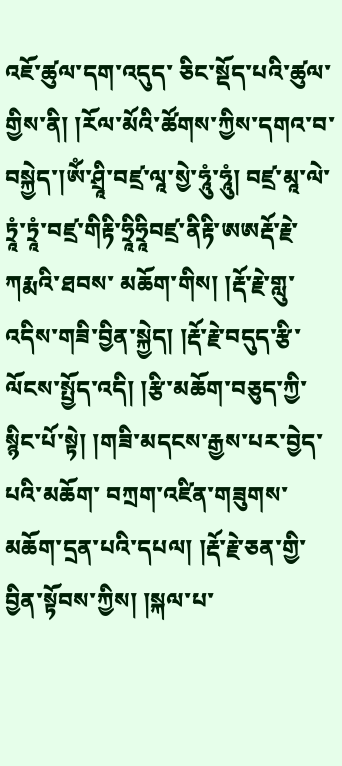འཇོ་ཚུལ་དག་འདུད་ ཅིང་སྡོད་པའི་ཚུལ་གྱིས་ནི། །རོལ་མོའི་ཚོགས་ཀྱིས་དགའ་བ་བསྐྱེད་།ཨོཾ་ཤྲཱི་བཛྲ་ལཱ་སྱེ་ཧཱུཾ་ཧཱུཾ། བཛྲ་མཱ་ལེ་ཏྲཱཾ་ཏྲཱཾ་བཛྲ་གིརྟི་ཧྲཱིཧྲཱིབཛྲ་ནིརྟི་ཨཨརྡོ་རྗེ་ཀརྨའི་ཐབས་ མཆོག་གིས། །རྡོ་རྗེ་གླུ་འདིས་གཟི་བྱིན་སྐྱེད། །རྡོ་རྗེ་བདུད་རྩི་ལོངས་སྤྱོད་འདི། །རྩི་མཆོག་བཅུད་ཀྱི་སྙིང་པོ་སྟེ། །གཟི་མདངས་རྒྱས་པར་བྱེད་པའི་མཆོག་ བཀྲག་འཛིན་གཟུགས་མཆོག་དྲན་པའི་དཔལ། །རྡོ་རྗེ་ཅན་གྱི་བྱིན་སྟོབས་ཀྱིས། །སྐལ་པ་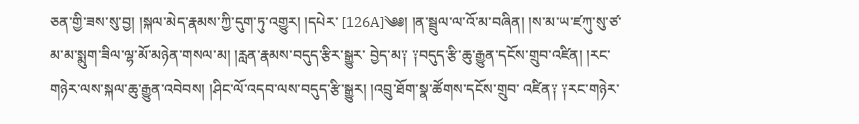ཅན་གྱི་ཟས་སུ་བྱ། །སྐལ་མེད་རྣམས་ཀྱི་དུག་ཏུ་འགྱུར། །དཔེར་ [126A]༄༅། །ན་སྦྲུལ་ལ་འོ་མ་བཞིན། །ས་མ་ཡ་ཛཀུ་སུ་ཙ་མ་མ་སྨུག་ཟིལ་ལྷ་མོ་མཉེན་གསལ་མ། །རླན་རྣམས་བདུད་རྩིར་སྒྱུར་ བྱེད་མ༑ ༑བདུད་རྩི་ཆུ་རྒྱུན་དངོས་གྲུབ་འཛིན། །རང་གཉེར་ལས་སྐལ་ཆུ་རྒྱུན་འབེབས། །ཤིང་ལོ་འདབ་ལས་བདུད་རྩི་སྒྱུར། །འབྲུ་ཐོག་སྣ་ཚོགས་དངོས་གྲུབ་ འཛིན༑ ༑རང་གཉེར་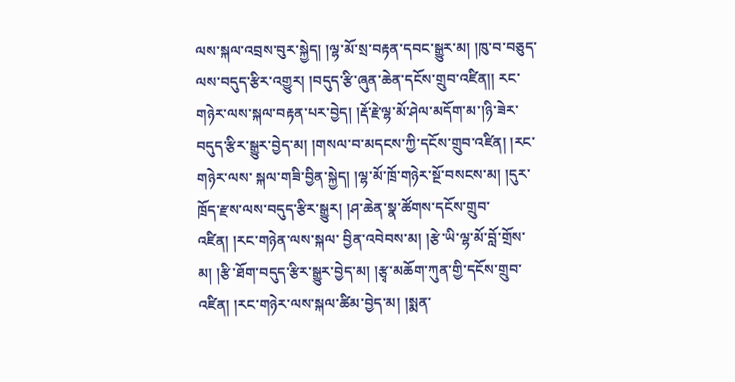ལས་སྐལ་འབྲས་བུར་སྐྱེད། །ལྷ་མོ་སྲ་བརྟན་དབང་སྒྱུར་མ། །ཁུ་བ་བཅུད་ལས་བདུད་རྩིར་འགྱུར། །བདུད་རྩི་ཞུན་ཆེན་དངོས་གྲུབ་འཛིན།། རང་གཉེར་ལས་སྐལ་བརྟན་པར་བྱེད། །རྡོ་རྗེ་ལྷ་མོ་ཤེལ་མདོག་མ་།ཉི་ཟེར་བདུད་རྩིར་སྒྱུར་བྱེད་མ། །གསལ་བ་མདངས་ཀྱི་དངོས་གྲུབ་འཛིན། །རང་གཉེར་ལས་ སྐལ་གཟི་བྱིན་སྐྱེད། །ལྷ་མོ་ཁྲོ་གཉེར་སྔོ་བསངས་མ། །དུར་ཁྲོད་རྫས་ལས་བདུད་རྩིར་སྒྱུར། །ཤ་ཆེན་སྣ་ཚོགས་དངོས་གྲུབ་འཛིན། །རང་གཉེན་ལས་སྐལ་ བྱིན་འབེབས་མ། །རྩེ་ཡི་ལྷ་མོ་བློ་གྲོས་མ། །རྩི་ཐོག་བདུད་རྩིར་སྒྱུར་བྱེད་མ། །རྩྭ་མཆོག་ཀུན་གྱི་དངོས་གྲུབ་འཛིན། །རང་གཉེར་ལས་སྐལ་ཚིམ་བྱེད་མ། །སྨན་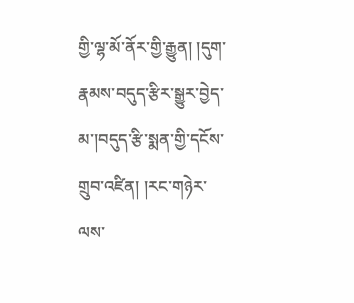གྱི་ལྷ་མོ་ནོར་གྱི་རྒྱུན། །དུག་རྣམས་བདུད་རྩིར་སྒྱུར་བྱེད་མ་།བདུད་རྩི་སྨན་གྱི་དངོས་གྲུབ་འཛིན། །རང་གཉེར་ལས་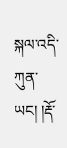སྐལ་འདི་ཀུན་ཡང། །རྡོ་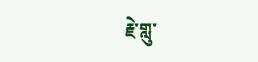རྗེ་གླུ་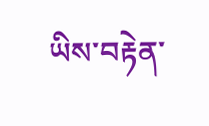ཡིས་བརྟེན་